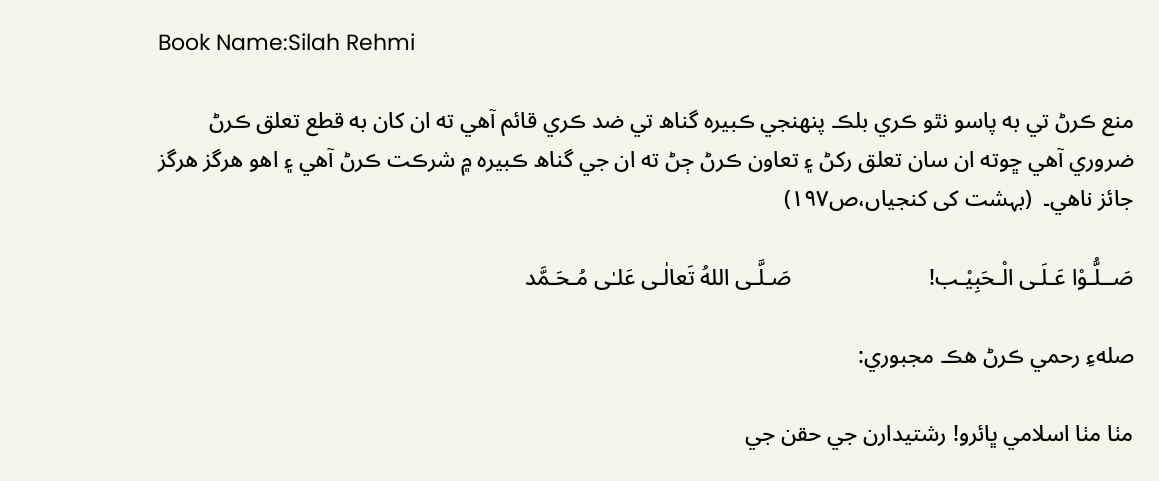Book Name:Silah Rehmi

منع ڪرڻ تي به پاسو نٿو ڪري بلڪ پنهنجي ڪبيره گناھ تي ضد ڪري قائم آهي ته ان کان به قطع تعلق ڪرڻ ضروري آهي ڇوته ان سان تعلق رکڻ ۽ تعاون ڪرڻ ڄڻ ته ان جي گناھ ڪبيره ۾ شرڪت ڪرڻ آهي ۽ اهو هرگز هرگز جائز ناهي۔  (بہشت کی کنجیاں،ص۱۹۷)

صَــلُّـوْا عَـلَـی الْـحَبِيْـب!                        صَـلَّـی اللهُ تَعالٰـی عَلـٰی مُـحَـمَّد

صلهءِ رحمي ڪرڻ هڪ مجبوري:

مٺا مٺا اسلامي ڀائرو! رشتيدارن جي حقن جي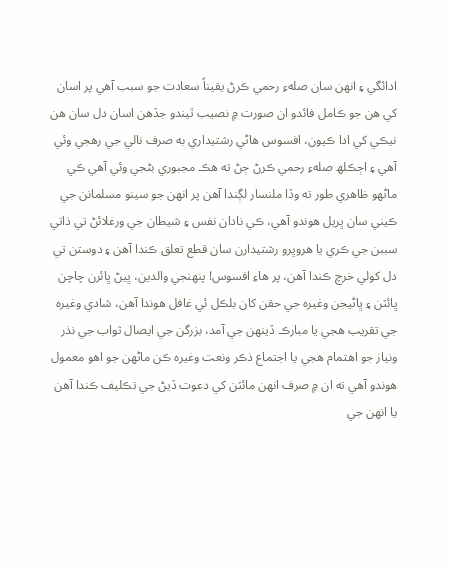ادائگي ۽ انهن سان صلهءِ رحمي ڪرڻ يقيناً سعادت جو سبب آهي پر اسان کي هن جو ڪامل فائدو ان صورت ۾ نصيب ٿيندو جڏهن اسان دل سان هن نيڪي کي ادا ڪيون، افسوس هاڻي رشتيداري به صرف نالي جي رهجي وئي آهي ۽ اڄڪلھ صلهءِ رحمي ڪرڻ ڄڻ ته هڪ مجبوري بڻجي وئي آهي ڪي ماڻهو ظاهري طور ته وڏا ملنسار لڳندا آهن پر انهن جو سينو مسلمانن جي ڪيني سان ڀريل هوندو آهي، ڪي نادان نفس ۽ شيطان جي ورغلائڻ تي ذاتي سببن جي ڪري يا هروڀرو رشتيدارن سان قطع تعلق ڪندا آهن ۽ دوستن تي دل کولي خرچ ڪندا آهن، پر هاءِ افسوس! پنهنجي والدين، ڀيڻ ڀائرن چاچن ڀائٽن ۽ ڀاڻيجن وغيره جي حقن کان بلڪل ئي غافل هوندا آهن، شادي وغيره جي تقريب هجي يا مبارڪ ڏينهن جي آمد، بزرگن جي ايصال ثواب جي نذر ونياز جو اهتمام هجي يا اجتماع ذڪر ونعت وغيره ڪن ماڻهن جو اهو معمول هوندو آهي ته ان ۾ صرف انهن مائٽن کي دعوت ڏيڻ جي تڪليف ڪندا آهن يا انهن جي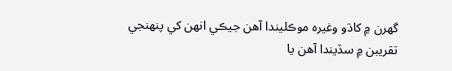گھرن ۾ کاڌو وغيره موڪليندا آهن جيڪي انهن کي پنهنجي تقريبن ۾ سڏيندا آهن يا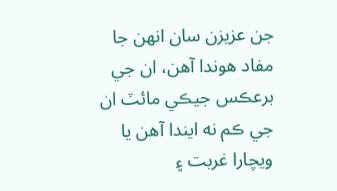جن عزيزن سان انهن جا مفاد هوندا آهن، ان جي برعڪس جيڪي مائٽ ان جي ڪم نه ايندا آهن يا ويچارا غربت ۽